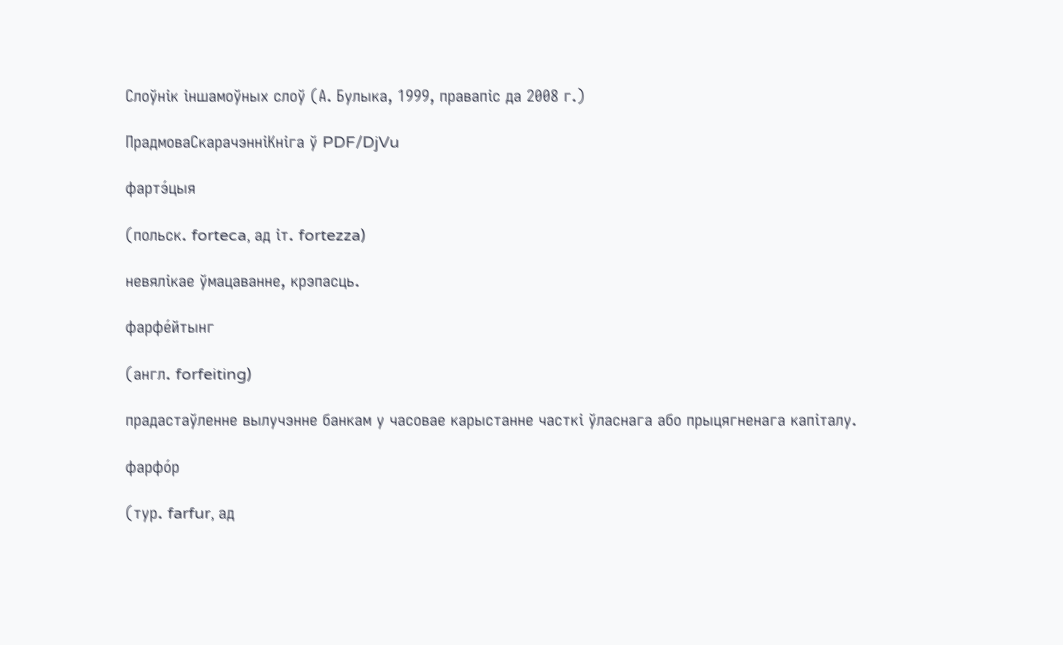Слоўнік іншамоўных слоў (А. Булыка, 1999, правапіс да 2008 г.)

ПрадмоваСкарачэнніКніга ў PDF/DjVu

фартэ́цыя

(польск. forteca, ад іт. fortezza)

невялікае ўмацаванне, крэпасць.

фарфе́йтынг

(англ. forfeiting)

прадастаўленне вылучэнне банкам у часовае карыстанне часткі ўласнага або прыцягненага капіталу.

фарфо́р

(тур. farfur, ад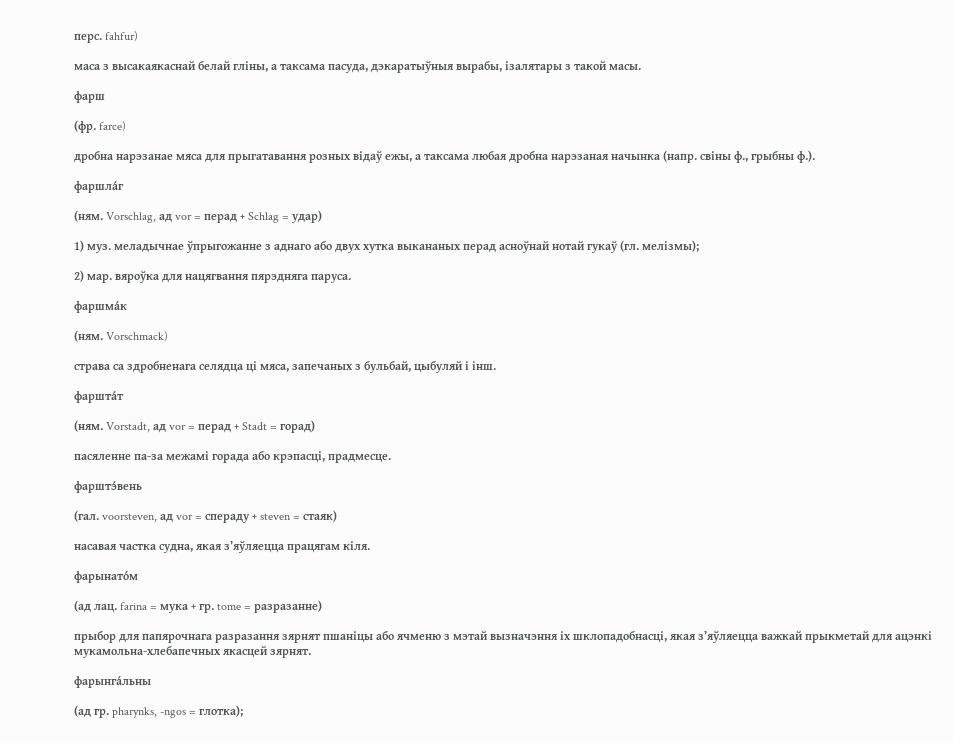перс. fahfur)

маса з высакаякаснай белай гліны, а таксама пасуда, дэкаратыўныя вырабы, ізалятары з такой масы.

фарш

(фр. farce)

дробна нарэзанае мяса для прыгатавання розных відаў ежы, а таксама любая дробна нарэзаная начынка (напр. свіны ф., грыбны ф.).

фаршла́г

(ням. Vorschlag, ад vor = перад + Schlag = удар)

1) муз. меладычнае ўпрыгожанне з аднаго або двух хутка выкананых перад асноўнай нотай гукаў (гл. мелізмы);

2) мар. вяроўка для нацягвання пярэдняга паруса.

фаршма́к

(ням. Vorschmack)

страва са здробненага селядца ці мяса, запечаных з бульбай, цыбуляй і інш.

фаршта́т

(ням. Vorstadt, ад vor = перад + Stadt = горад)

пасяленне па-за межамі горада або крэпасці, прадмесце.

фарштэ́вень

(гал. voorsteven, ад vor = спераду + steven = стаяк)

насавая частка судна, якая з’яўляецца працягам кіля.

фарынато́м

(ад лац. farina = мука + гр. tome = разразанне)

прыбор для папярочнага разразання зярнят пшаніцы або ячменю з мэтай вызначэння іх шклопадобнасці, якая з’яўляецца важкай прыкметай для ацэнкі мукамольна-хлебапечных якасцей зярнят.

фарынга́льны

(ад гр. pharynks, -ngos = глотка);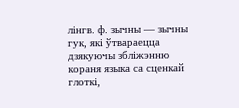лінгв. ф. зычны — зычны гук, які ўтвараецца дзякуючы збліжэнню кораня языка са сценкай глоткі,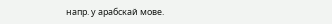напр. у арабскай мове.